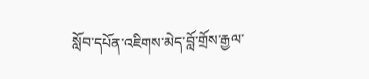སློབ་དཔོན་འཇིགས་མེད་བློ་གྲོས་རྒྱལ་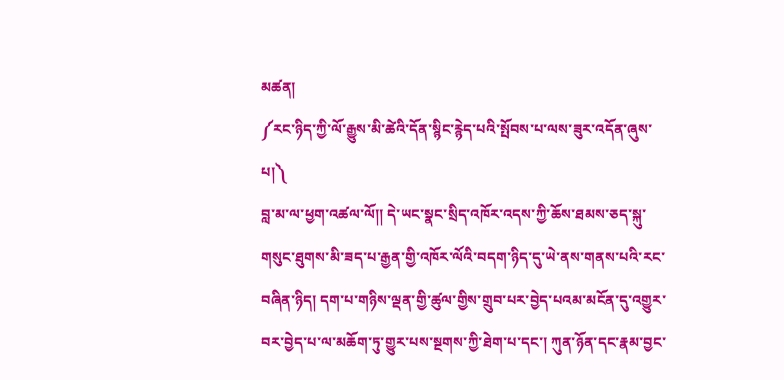མཚན།
༼རང་ཉིད་ཀྱི་ལོ་རྒྱུས་མི་ཚེའི་དོན་སྙིང་རྙེད་པའི་སྤོབས་པ་ལས་ཟུར་འདོན་ཞུས་པ།༽
བླ་མ་ལ་ཕྱག་འཚལ་ལོ།། དེ་ཡང་སྣང་སྲིད་འཁོར་འདས་ཀྱི་ཆོས་ཐམས་ཅད་སྐུ་གསུང་ཐུགས་མི་ཟད་པ་རྒྱན་གྱི་འཁོར་ལོའི་བདག་ཉིད་དུ་ཡེ་ནས་གནས་པའི་རང་བཞིན་ཉིད། དག་པ་གཉིས་ལྡན་གྱི་ཚུལ་གྱིས་གྲུབ་པར་བྱེད་པའམ་མངོན་དུ་འགྱུར་བར་བྱེད་པ་ལ་མཆོག་ཏུ་གྱུར་པས་སྔགས་ཀྱི་ཐེག་པ་དང་། ཀུན་ཉོན་དང་རྣམ་བྱང་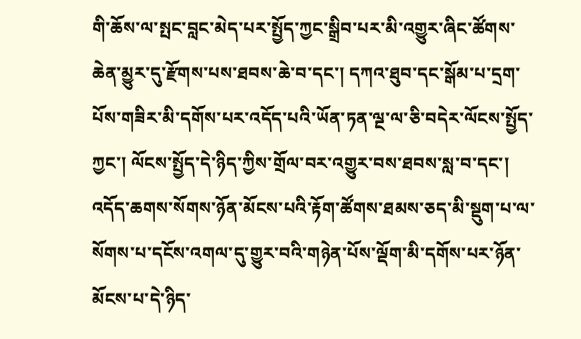གི་ཆོས་ལ་སྤང་བླང་མེད་པར་སྤྱོད་ཀྱང་སྒྲིབ་པར་མི་འགྱུར་ཞིང་ཚོགས་ཆེན་མྱུར་དུ་རྫོགས་པས་ཐབས་ཆེ་བ་དང་། དཀའ་ཐུབ་དང་སྒོམ་པ་དྲག་པོས་གཟིར་མི་དགོས་པར་འདོད་པའི་ཡོན་ཏན་ལྔ་ལ་ཅི་བདེར་ལོངས་སྤྱོད་ཀྱང་། ལོངས་སྤྱོད་དེ་ཉིད་ཀྱིས་གྲོལ་བར་འགྱུར་བས་ཐབས་སླ་བ་དང་། འདོད་ཆགས་སོགས་ཉོན་མོངས་པའི་རྟོག་ཚོགས་ཐམས་ཅད་མི་སྡུག་པ་ལ་སོགས་པ་དངོས་འགལ་དུ་གྱུར་བའི་གཉེན་པོས་ལྡོག་མི་དགོས་པར་ཉོན་མོངས་པ་དེ་ཉིད་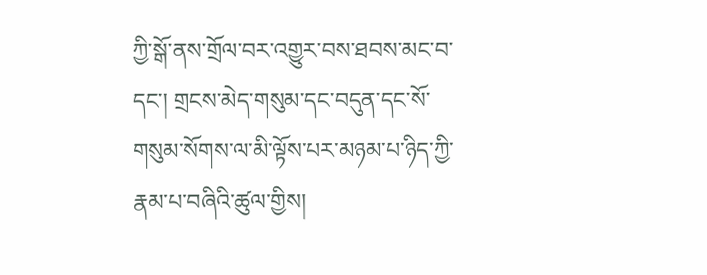ཀྱི་སྒོ་ནས་གྲོལ་བར་འགྱུར་བས་ཐབས་མང་བ་དང་། གྲངས་མེད་གསུམ་དང་བདུན་དང་སོ་གསུམ་སོགས་ལ་མི་ལྟོས་པར་མཉམ་པ་ཉིད་ཀྱི་རྣམ་པ་བཞིའི་ཚུལ་གྱིས།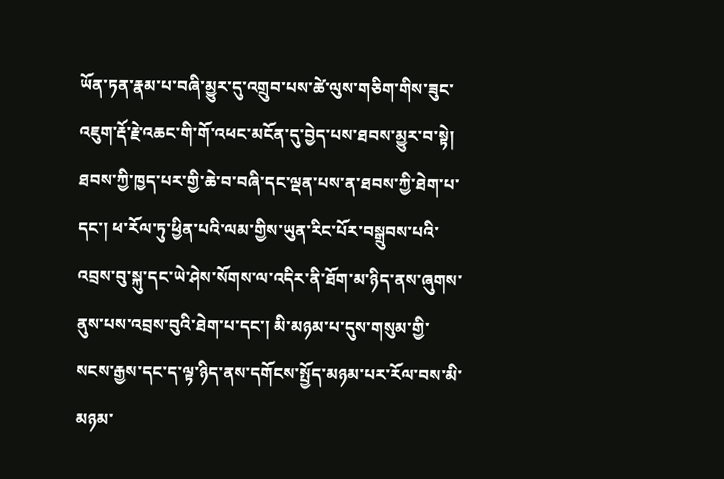ཡོན་ཏན་རྣམ་པ་བཞི་མྱུར་དུ་འགྲུབ་པས་ཚེ་ལུས་གཅིག་གིས་ཟུང་འཇུག་རྡོ་རྗེ་འཆང་གི་གོ་འཕང་མངོན་དུ་བྱེད་པས་ཐབས་མྱུར་བ་སྟེ། ཐབས་ཀྱི་ཁྱད་པར་གྱི་ཆེ་བ་བཞི་དང་ལྡན་པས་ན་ཐབས་ཀྱི་ཐེག་པ་དང་། ཕ་རོལ་ཏུ་ཕྱིན་པའི་ལམ་གྱིས་ཡུན་རིང་པོར་བསྒྲུབས་པའི་འབྲས་བུ་སྐུ་དང་ཡེ་ཤེས་སོགས་ལ་འདིར་ནི་ཐོག་མ་ཉིད་ནས་ཞུགས་ནུས་པས་འབྲས་བུའི་ཐེག་པ་དང་། མི་མཉམ་པ་དུས་གསུམ་གྱི་སངས་རྒྱས་དང་ད་ལྟ་ཉིད་ནས་དགོངས་སྤྱོད་མཉམ་པར་རོལ་བས་མི་མཉམ་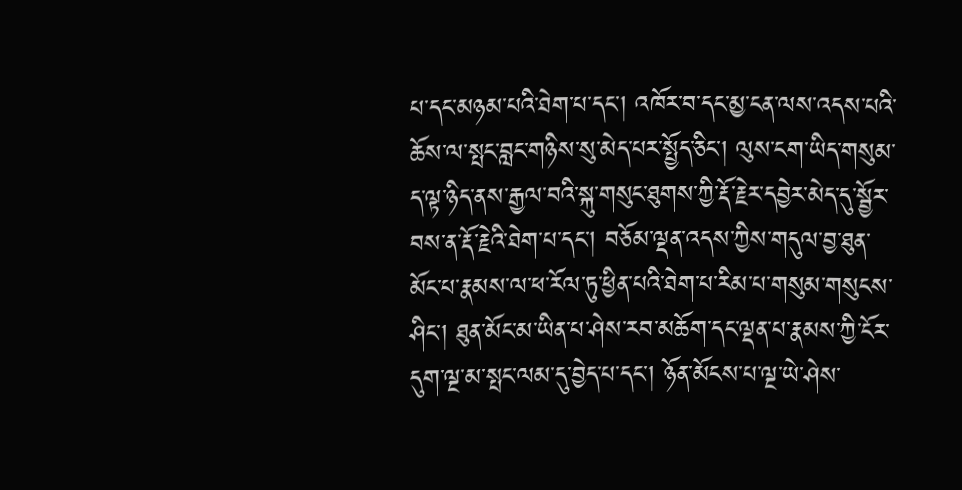པ་དང་མཉམ་པའི་ཐེག་པ་དང་། འཁོར་བ་དང་མྱ་ངན་ལས་འདས་པའི་ཆོས་ལ་སྤང་བླང་གཉིས་སུ་མེད་པར་སྤྱོད་ཅིང་། ལུས་ངག་ཡིད་གསུམ་ད་ལྟ་ཉིད་ནས་རྒྱལ་བའི་སྐུ་གསུང་ཐུགས་ཀྱི་རྡོ་རྗེར་དབྱེར་མེད་དུ་སྦྱོར་བས་ན་རྡོ་རྗེའི་ཐེག་པ་དང་། བཅོམ་ལྡན་འདས་ཀྱིས་གདུལ་བྱ་ཐུན་མོང་པ་རྣམས་ལ་ཕ་རོལ་ཏུ་ཕྱིན་པའི་ཐེག་པ་རིམ་པ་གསུམ་གསུངས་ཤིང་། ཐུན་མོང་མ་ཡིན་པ་ཤེས་རབ་མཆོག་དང་ལྡན་པ་རྣམས་ཀྱི་ངོར་དུག་ལྔ་མ་སྤང་ལམ་དུ་བྱེད་པ་དང་། ཉོན་མོངས་པ་ལྔ་ཡེ་ཤེས་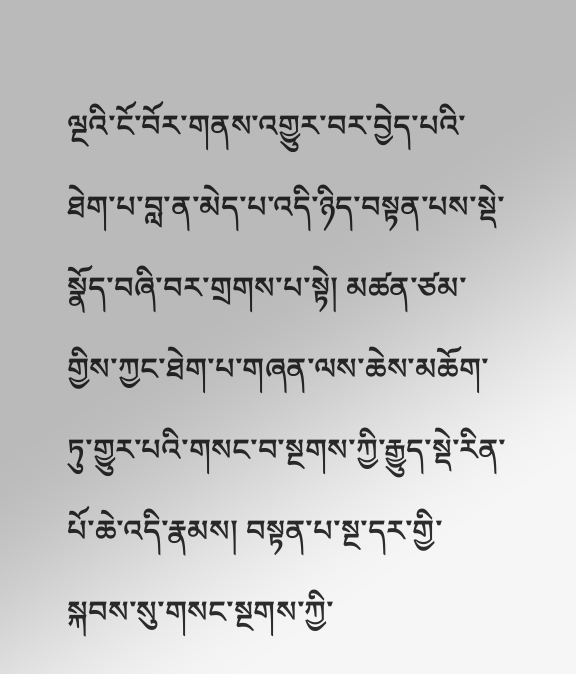ལྔའི་ངོ་བོར་གནས་འགྱུར་བར་བྱེད་པའི་ཐེག་པ་བླ་ན་མེད་པ་འདི་ཉིད་བསྟན་པས་སྡེ་སྣོད་བཞི་བར་གྲགས་པ་སྟེ། མཚན་ཙམ་གྱིས་ཀྱང་ཐེག་པ་གཞན་ལས་ཆེས་མཆོག་ཏུ་གྱུར་པའི་གསང་བ་སྔགས་ཀྱི་རྒྱུད་སྡེ་རིན་པོ་ཆེ་འདི་རྣམས། བསྟན་པ་སྔ་དར་གྱི་སྐབས་སུ་གསང་སྔགས་ཀྱི་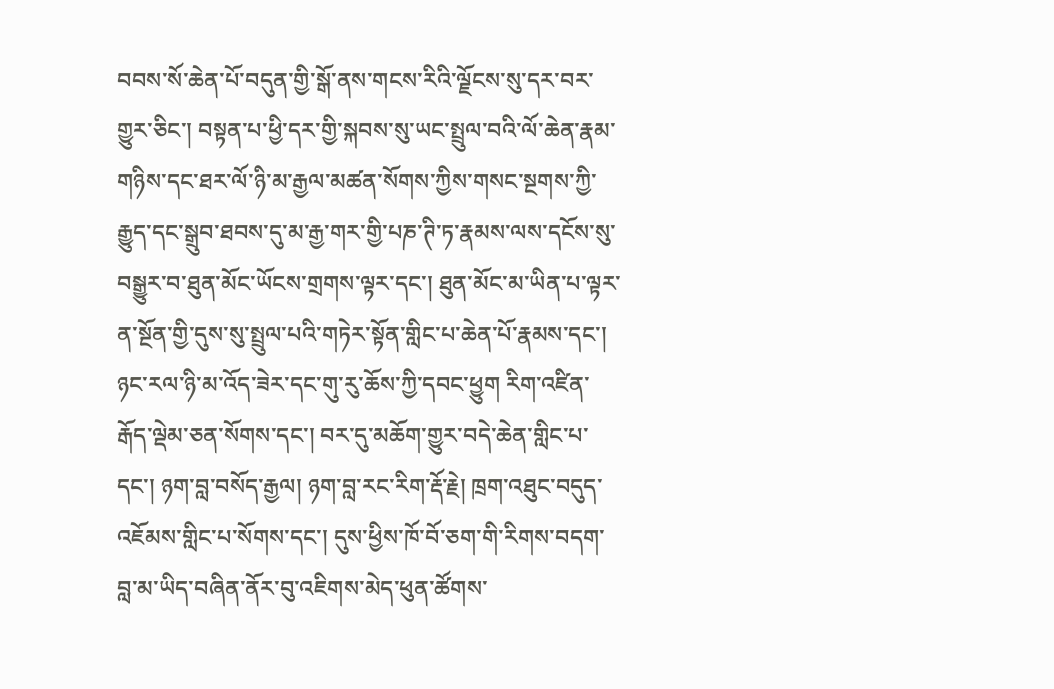བབས་སོ་ཆེན་པོ་བདུན་གྱི་སྒོ་ནས་གངས་རིའི་ལྗོངས་སུ་དར་བར་གྱུར་ཅིང་། བསྟན་པ་ཕྱི་དར་གྱི་སྐབས་སུ་ཡང་སྤྲུལ་བའི་ལོ་ཆེན་རྣམ་གཉིས་དང་ཐར་ལོ་ཉི་མ་རྒྱལ་མཚན་སོགས་ཀྱིས་གསང་སྔགས་ཀྱི་རྒྱུད་དང་སྒྲུབ་ཐབས་དུ་མ་རྒྱ་གར་གྱི་པཎ་ཊི་ཏ་རྣམས་ལས་དངོས་སུ་བསྒྱུར་བ་ཐུན་མོང་ཡོངས་གྲགས་ལྟར་དང་། ཐུན་མོང་མ་ཡིན་པ་ལྟར་ན་སྔོན་གྱི་དུས་སུ་སྤྲུལ་པའི་གཏེར་སྟོན་གླིང་པ་ཆེན་པོ་རྣམས་དང་། ཉང་རལ་ཉི་མ་འོད་ཟེར་དང་གུ་རུ་ཆོས་ཀྱི་དབང་ཕྱུག རིག་འཛིན་རྒོད་ལྡེམ་ཅན་སོགས་དང་། བར་དུ་མཆོག་གྱུར་བདེ་ཆེན་གླིང་པ་དང་། ཉག་བླ་བསོད་རྒྱལ། ཉག་བླ་རང་རིག་རྡོ་རྗེ། ཁྲག་འཐུང་བདུད་འཇོམས་གླིང་པ་སོགས་དང་། དུས་ཕྱིས་ཁོ་བོ་ཅག་གི་རིགས་བདག་བླ་མ་ཡིད་བཞིན་ནོར་བུ་འཇིགས་མེད་ཕུན་ཚོགས་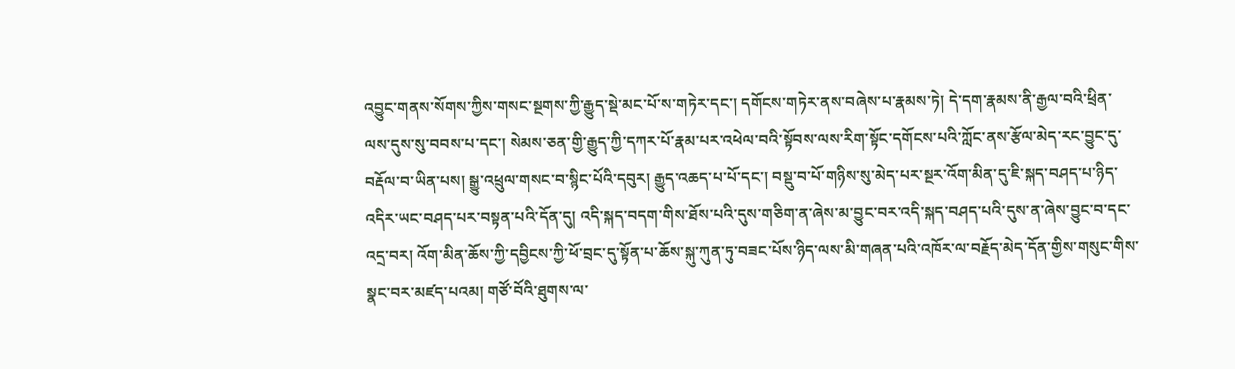འབྱུང་གནས་སོགས་ཀྱིས་གསང་སྔགས་ཀྱི་རྒྱུད་སྡེ་མང་པོ་ས་གཏེར་དང་། དགོངས་གཏེར་ནས་བཞེས་པ་རྣམས་ཏེ། དེ་དག་རྣམས་ནི་རྒྱལ་བའི་ཕྲིན་ལས་དུས་སུ་བབས་པ་དང་། སེམས་ཅན་གྱི་རྒྱུད་ཀྱི་དཀར་པོ་རྣམ་པར་འཕེལ་བའི་སྟོབས་ལས་རིག་སྟོང་དགོངས་པའི་ཀློང་ནས་རྩོལ་མེད་རང་བྱུང་དུ་བརྡོལ་བ་ཡིན་པས། སྒྱུ་འཕྲུལ་གསང་བ་སྙིང་པོའི་དབུར། རྒྱུད་འཆད་པ་པོ་དང་། བསྡུ་བ་པོ་གཉིས་སུ་མེད་པར་སྔར་འོག་མིན་དུ་ཇི་སྐད་བཤད་པ་ཉིད་འདིར་ཡང་བཤད་པར་བསྟན་པའི་དོན་དུ། འདི་སྐད་བདག་གིས་ཐོས་པའི་དུས་གཅིག་ན་ཞེས་མ་བྱུང་བར་འདི་སྐད་བཤད་པའི་དུས་ན་ཞེས་བྱུང་བ་དང་འདྲ་བར། འོག་མིན་ཆོས་ཀྱི་དབྱིངས་ཀྱི་ཕོ་བྲང་དུ་སྟོན་པ་ཆོས་སྐུ་ཀུན་ཏུ་བཟང་པོས་ཉིད་ལས་མི་གཞན་པའི་འཁོར་ལ་བརྗོད་མེད་དོན་གྱིས་གསུང་གིས་སྣང་བར་མཛད་པའམ། གཙོ་བོའི་ཐུགས་ལ་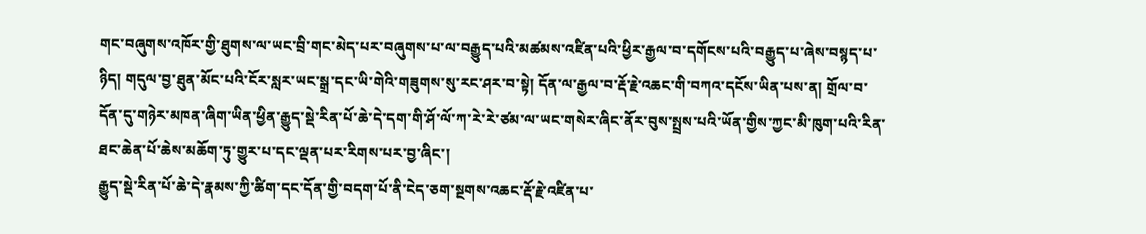གང་བཞུགས་འཁོར་གྱི་ཐུགས་ལ་ཡང་བྲི་གང་མེད་པར་བཞུགས་པ་ལ་བརྒྱུད་པའི་མཚམས་འཛིན་པའི་ཕྱིར་རྒྱལ་བ་དགོངས་པའི་བརྒྱུད་པ་ཞེས་བསྙད་པ་ཉིད། གདུལ་བྱ་ཐུན་མོང་པའི་ངོར་སླར་ཡང་སྒྲ་དང་ཡི་གེའི་གཟུགས་སུ་རང་ཤར་བ་སྟེ། དོན་ལ་རྒྱལ་བ་རྡོ་རྗེ་འཆང་གི་བཀའ་དངོས་ཡིན་པས་ན། གྲོལ་བ་དོན་དུ་གཉེར་མཁན་ཞིག་ཡིན་ཕྱིན་རྒྱུད་སྡེ་རིན་པོ་ཆེ་དེ་དག་གི་ཤོ་ལོ་ཀ་རེ་རེ་ཙམ་ལ་ཡང་གསེར་ཞིང་ནོར་བུས་སྤྲས་པའི་ཡོན་གྱིས་ཀྱང་མི་ཁུག་པའི་རིན་ཐང་ཆེན་པོ་ཆེས་མཆོག་ཏུ་གྱུར་པ་དང་ལྡན་པར་རིགས་པར་བྱ་ཞིང་།
རྒྱུད་སྡེ་རིན་པོ་ཆེ་དེ་རྣམས་ཀྱི་ཚིག་དང་དོན་གྱི་བདག་པོ་ནི་ངེད་ཅག་སྔགས་འཆང་རྡོ་རྗེ་འཛིན་པ་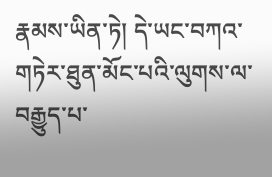རྣམས་ཡིན་ཏེ། དེ་ཡང་བཀའ་གཏེར་ཐུན་མོང་པའི་ལུགས་ལ་བརྒྱུད་པ་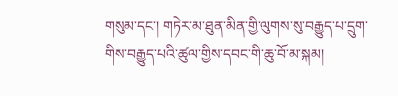གསུམ་དང་། གཏེར་མ་ཐུན་མིན་གྱི་ལུགས་སུ་བརྒྱུད་པ་དྲུག་གིས་བརྒྱུད་པའི་ཚུལ་གྱིས་དབང་གི་ཆུ་བོ་མ་སྐམ།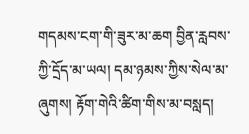གདམས་ངག་གི་ཟུར་མ་ཆག བྱིན་རླབས་ཀྱི་དྲོད་མ་ཡལ། དམ་ཉམས་ཀྱིས་སེལ་མ་ཞུགས། རྟོག་གེའི་ཚིག་གིས་མ་བསླད།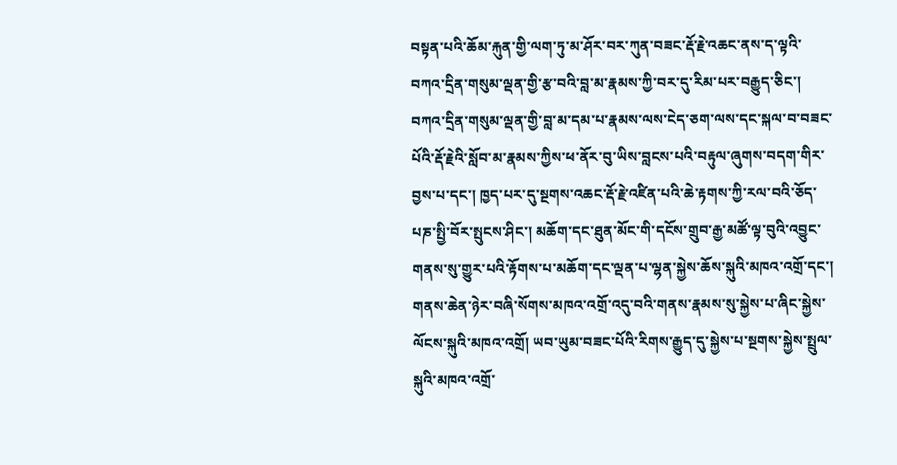བསྟན་པའི་ཆོམ་རྐུན་གྱི་ལག་ཏུ་མ་ཤོར་བར་ཀུན་བཟང་རྡོ་རྗེ་འཆང་ནས་ད་ལྟའི་བཀའ་དྲིན་གསུམ་ལྡན་གྱི་རྩ་བའི་བླ་མ་རྣམས་ཀྱི་བར་དུ་རིམ་པར་བརྒྱུད་ཅིང་། བཀའ་དྲིན་གསུམ་ལྡན་གྱི་བླ་མ་དམ་པ་རྣམས་ལས་ངེད་ཅག་ལས་དང་སྐལ་བ་བཟང་པོའི་རྡོ་རྗེའི་སློབ་མ་རྣམས་ཀྱིས་ཕ་ནོར་བུ་ཡིས་བླངས་པའི་བརྟུལ་ཞུགས་བདག་གིར་བྱས་པ་དང་། ཁྱད་པར་དུ་སྔགས་འཆང་རྡོ་རྗེ་འཛིན་པའི་ཆེ་རྟགས་ཀྱི་རལ་བའི་ཅོད་པཎ་སྤྱི་བོར་སྤུངས་ཤིང་། མཆོག་དང་ཐུན་མོང་གི་དངོས་གྲུབ་རྒྱ་མཚོ་ལྟ་བུའི་འབྱུང་གནས་སུ་གྱུར་པའི་རྟོགས་པ་མཆོག་དང་ལྡན་པ་ལྷན་སྐྱེས་ཆོས་སྐུའི་མཁའ་འགྲོ་དང་། གནས་ཆེན་ཉེར་བཞི་སོགས་མཁའ་འགྲོ་འདུ་བའི་གནས་རྣམས་སུ་སྐྱེས་པ་ཞིང་སྐྱེས་ལོངས་སྐུའི་མཁའ་འགྲོ། ཡབ་ཡུམ་བཟང་པོའི་རིགས་རྒྱུད་དུ་སྐྱེས་པ་སྔགས་སྐྱེས་སྤྲུལ་སྐུའི་མཁའ་འགྲོ་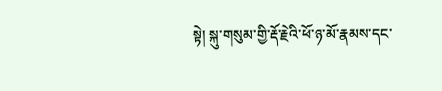སྟེ། སྐུ་གསུམ་གྱི་རྡོ་རྗེའི་ཕོ་ཉ་མོ་རྣམས་དང་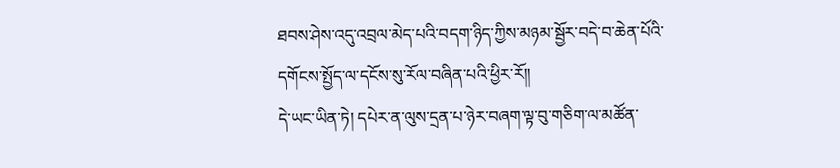ཐབས་ཤེས་འདུ་འབྲལ་མེད་པའི་བདག་ཉིད་ཀྱིས་མཉམ་སྦྱོར་བདེ་བ་ཆེན་པོའི་དགོངས་སྤྱོད་ལ་དངོས་སུ་རོལ་བཞིན་པའི་ཕྱིར་རོ།།
དེ་ཡང་ཡིན་ཏེ། དཔེར་ན་ལུས་དྲན་པ་ཉེར་བཞག་ལྟ་བུ་གཅིག་ལ་མཚོན་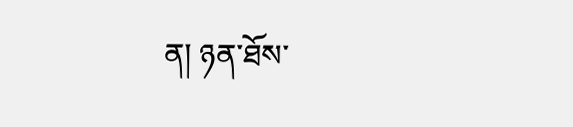ན། ཉན་ཐོས་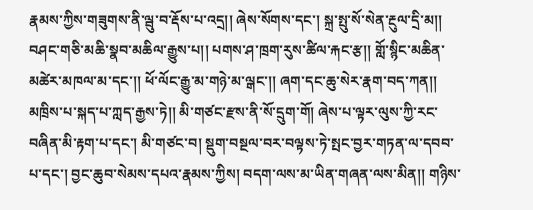རྣམས་ཀྱིས་གཟུགས་ནི་ལྦུ་བ་རྡོས་པ་འདྲ།། ཞེས་སོགས་དང་། སྐྲ་སྤུ་སོ་སེན་རྔུལ་དྲི་མ།། བཤང་གཅི་མཆི་སྣབ་མཆིལ་རྒྱུས་པ།། པགས་ཤ་ཁྲག་རུས་ཚིལ་རྐང་རྩ།། གློ་སྙིང་མཆིན་མཚེར་མཁལ་མ་དང་།། ཕོ་ལོང་རྒྱུ་མ་གཉེ་མ་ལྒང་།། ཞག་དང་ཆུ་སེར་རྣག་བད་ཀན།། མཁྲིས་པ་སྐད་པ་ཀླད་རྒྱས་ཏེ།། མི་གཙང་རྫས་ནི་སོ་དྲུག་གོ། ཞེས་པ་ལྟར་ལུས་ཀྱི་རང་བཞིན་མི་རྟག་པ་དང་། མི་གཙང་བ། སྡུག་བསྔལ་བར་བལྟས་ཏེ་སྤང་བྱར་གཏན་ལ་དབབ་པ་དང་། བྱང་ཆུབ་སེམས་དཔའ་རྣམས་ཀྱིས། བདག་ལས་མ་ཡིན་གཞན་ལས་མིན།། གཉིས་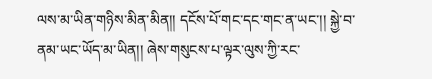ལས་མ་ཡིན་གཉིས་མིན་མིན།། དངོས་པོ་གང་དང་གང་ན་ཡང་།། སྐྱེ་བ་ནམ་ཡང་ཡོད་མ་ཡིན།། ཞེས་གསུངས་པ་ལྟར་ལུས་ཀྱི་རང་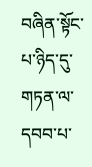བཞིན་སྟོང་པ་ཉིད་དུ་གཏན་ལ་དབབ་པ་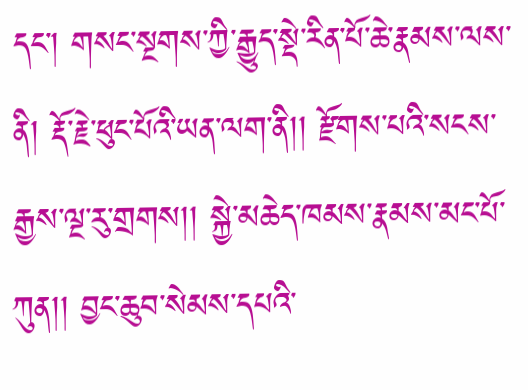དང་། གསང་སྔགས་ཀྱི་རྒྱུད་སྡེ་རིན་པོ་ཆེ་རྣམས་ལས་ནི། རྡོ་རྗེ་ཕུང་པོའི་ཡན་ལག་ནི།། རྫོགས་པའི་སངས་རྒྱས་ལྔ་རུ་གྲགས།། སྐྱེ་མཆེད་ཁམས་རྣམས་མང་པོ་ཀུན།། བྱང་ཆུབ་སེམས་དཔའི་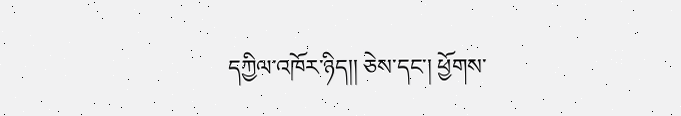དཀྱིལ་འཁོར་ཉིད།། ཅེས་དང་། ཕྱོགས་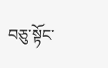བཅུ་སྟོང་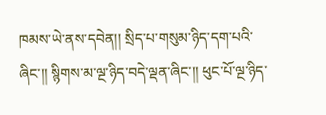ཁམས་ཡེ་ནས་དབེན།། སྲིད་པ་གསུམ་ཉིད་དག་པའི་ཞིང་།། སྙིགས་མ་ལྔ་ཉིད་བདེ་ལྡན་ཞིང་།། ཕུང་པོ་ལྔ་ཉིད་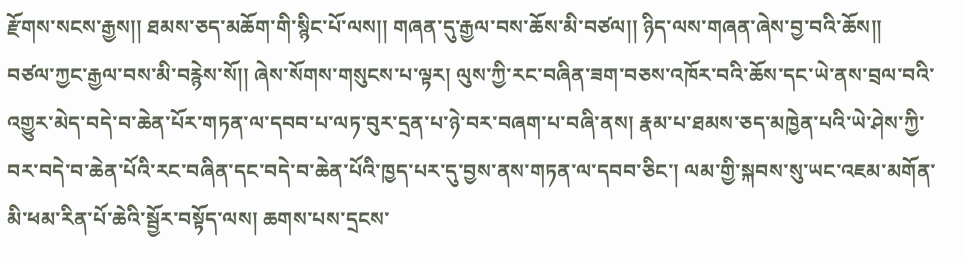རྫོགས་སངས་རྒྱས།། ཐམས་ཅད་མཆོག་གི་སྙིང་པོ་ལས།། གཞན་དུ་རྒྱལ་བས་ཆོས་མི་བཙལ།། ཉིད་ལས་གཞན་ཞེས་བྱ་བའི་ཆོས།། བཙལ་ཀྱང་རྒྱལ་བས་མི་བརྙེས་སོ།། ཞེས་སོགས་གསུངས་པ་ལྟར། ལུས་ཀྱི་རང་བཞིན་ཟག་བཅས་འཁོར་བའི་ཆོས་དང་ཡེ་ནས་བྲལ་བའི་འགྱུར་མེད་བདེ་བ་ཆེན་པོར་གཏན་ལ་དབབ་པ་ལཏ་བུར་དྲན་པ་ཉེ་བར་བཞག་པ་བཞི་ནས། རྣམ་པ་ཐམས་ཅད་མཁྱེན་པའི་ཡེ་ཤེས་ཀྱི་བར་བདེ་བ་ཆེན་པོའི་རང་བཞིན་དང་བདེ་བ་ཆེན་པོའི་ཁྱད་པར་དུ་བྱས་ནས་གཏན་ལ་དབབ་ཅིང་། ལམ་གྱི་སྐབས་སུ་ཡང་འཇམ་མགོན་མི་ཕམ་རིན་པོ་ཆེའི་སྦྱོར་བསྟོད་ལས། ཆགས་པས་དྲངས་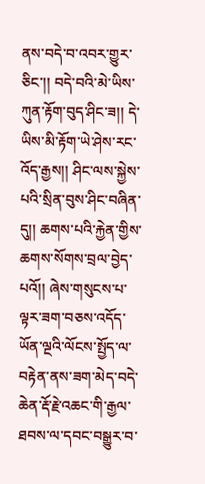ནས་བདེ་བ་འབར་གྱུར་ཅིང་།། བདེ་བའི་མེ་ཡིས་ཀུན་རྟོག་བུད་ཤིང་ཟ།། དེ་ཡིས་མི་རྟོག་ཡེ་ཤེས་རང་འོད་རྒྱས།། ཤིང་ལས་སྐྱེས་པའི་སྲིན་བུས་ཤིང་བཞིན་དུ།། ཆགས་པའི་རྐྱེན་གྱིས་ཆགས་སོགས་བྲལ་བྱེད་པའོ།། ཞེས་གསུངས་པ་ལྟར་ཟག་བཅས་འདོད་ཡོན་ལྔའི་ལོངས་སྤྱོད་ལ་བརྟེན་ནས་ཟག་མེད་བདེ་ཆེན་རྡོ་རྗེ་འཆང་གི་རྒྱལ་ཐབས་ལ་དབང་བསྒྱུར་བ་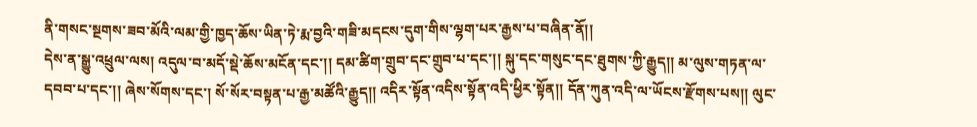ནི་གསང་སྔགས་ཟབ་མོའི་ལམ་གྱི་ཁྱད་ཆོས་ཡིན་ཏེ་རྨ་བྱའི་གཟི་མདངས་དུག་གིས་ལྷག་པར་རྒྱས་པ་བཞིན་ནོ།།
དེས་ན་སྒྱུ་འཕྲུལ་ལས། འདུལ་བ་མདོ་སྡེ་ཆོས་མངོན་དང་།། དམ་ཚིག་གྲུབ་དང་གྲུབ་པ་དང་།། སྐུ་དང་གསུང་དང་ཐུགས་ཀྱི་རྒྱུད།། མ་ལུས་གཏན་ལ་དབབ་པ་དང་།། ཞེས་སོགས་དང་། སོ་སོར་བསྟན་པ་རྒྱ་མཚོའི་རྒྱུད།། འདིར་སྟོན་འདིས་སྟོན་འདི་ཕྱིར་སྟོན།། དོན་ཀུན་འདི་ལ་ཡོངས་རྫོགས་པས།། ལུང་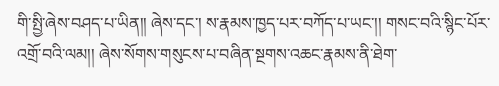གི་སྤྱི་ཞེས་བཤད་པ་ཡིན།། ཞེས་དང་། ས་རྣམས་ཁྱད་པར་བཀོད་པ་ཡང་།། གསང་བའི་སྙིང་པོར་འགྲོ་བའི་ལམ།། ཞེས་སོགས་གསུངས་པ་བཞིན་སྔགས་འཆང་རྣམས་ནི་ཐེག་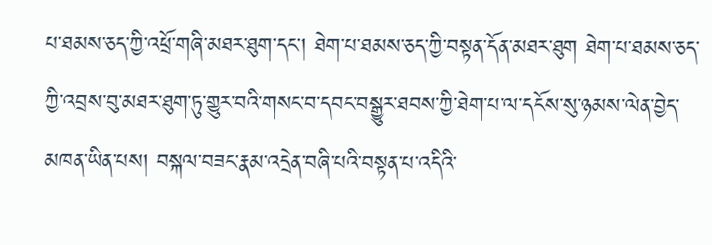པ་ཐམས་ཅད་ཀྱི་འཕྲོ་གཞི་མཐར་ཐུག་དང་། ཐེག་པ་ཐམས་ཅད་ཀྱི་བསྟན་དོན་མཐར་ཐུག ཐེག་པ་ཐམས་ཅད་ཀྱི་འབྲས་བུ་མཐར་ཐུག་ཏུ་གྱུར་བའི་གསང་བ་དབང་བསྒྱུར་ཐབས་ཀྱི་ཐེག་པ་ལ་དངོས་སུ་ཉམས་ལེན་བྱེད་མཁན་ཡིན་པས། བསྐལ་བཟང་རྣམ་འདྲེན་བཞི་པའི་བསྟན་པ་འདིའི་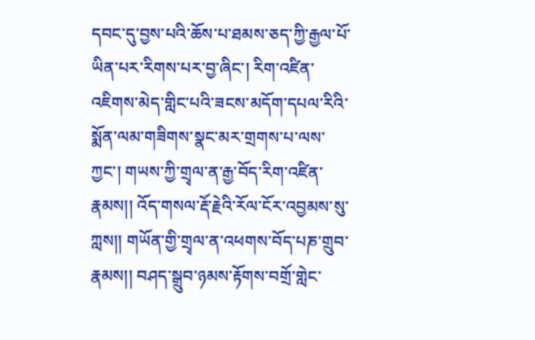དབང་དུ་བྱས་པའི་ཆོས་པ་ཐམས་ཅད་ཀྱི་རྒྱལ་པོ་ཡིན་པར་རིགས་པར་བྱ་ཞིང་། རིག་འཛིན་འཇིགས་མེད་གླིང་པའི་ཟངས་མདོག་དཔལ་རིའི་སྨོན་ལམ་གཟིགས་སྣང་མར་གྲགས་པ་ལས་ཀྱང་། གཡས་ཀྱི་གྲྭལ་ན་རྒྱ་བོད་རིག་འཛིན་རྣམས།། འོད་གསལ་རྡོ་རྗེའི་རོལ་ངོར་འབྱམས་སུ་ཀླས།། གཡོན་གྱི་གྲྭལ་ན་འཕགས་བོད་པཎ་གྲུབ་རྣམས།། བཤད་སྒྲུབ་ཉམས་རྟོགས་བགྲོ་གླེང་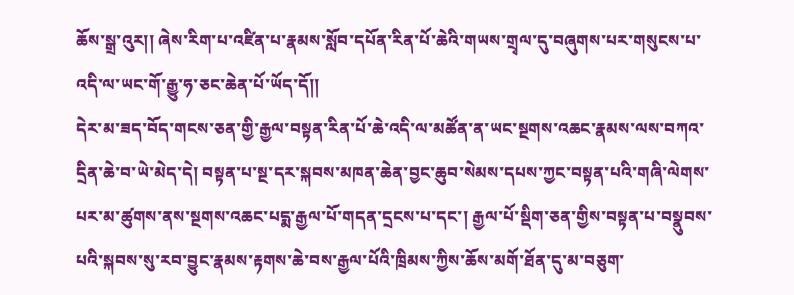ཆོས་སྒྲ་འུར།། ཞེས་རིག་པ་འཛིན་པ་རྣམས་སློབ་དཔོན་རིན་པོ་ཆེའི་གཡས་གྲྭལ་དུ་བཞུགས་པར་གསུངས་པ་འདི་ལ་ཡང་གོ་རྒྱུ་ཧ་ཅང་ཆེན་པོ་ཡོད་དོ།།
དེར་མ་ཟད་བོད་གངས་ཅན་གྱི་རྒྱལ་བསྟན་རིན་པོ་ཆེ་འདི་ལ་མཚོན་ན་ཡང་སྔགས་འཆང་རྣམས་ལས་བཀའ་དྲིན་ཆེ་བ་ཡེ་མེད་དེ། བསྟན་པ་སྔ་དར་སྐབས་མཁན་ཆེན་བྱང་ཆུབ་སེམས་དཔས་ཀྱང་བསྟན་པའི་གཞི་ལེགས་པར་མ་ཚུགས་ནས་སྔགས་འཆང་པདྨ་རྒྱལ་པོ་གདན་དྲངས་པ་དང་། རྒྱལ་པོ་སྡིག་ཅན་གྱིས་བསྟན་པ་བསྣུབས་པའི་སྐབས་སུ་རབ་བྱུང་རྣམས་རྟགས་ཆེ་བས་རྒྱལ་པོའི་ཁྲིམས་ཀྱིས་ཆོས་མགོ་ཐོན་དུ་མ་བཅུག་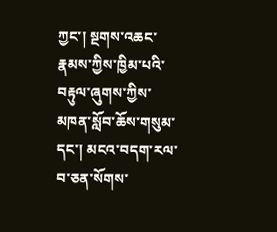ཀྱང་། སྔགས་འཆང་རྣམས་ཀྱིས་ཁྱིམ་པའི་བརྟུལ་ཞུགས་ཀྱིས་མཁན་སློབ་ཆོས་གསུམ་དང་། མངའ་བདག་རལ་བ་ཅན་སོགས་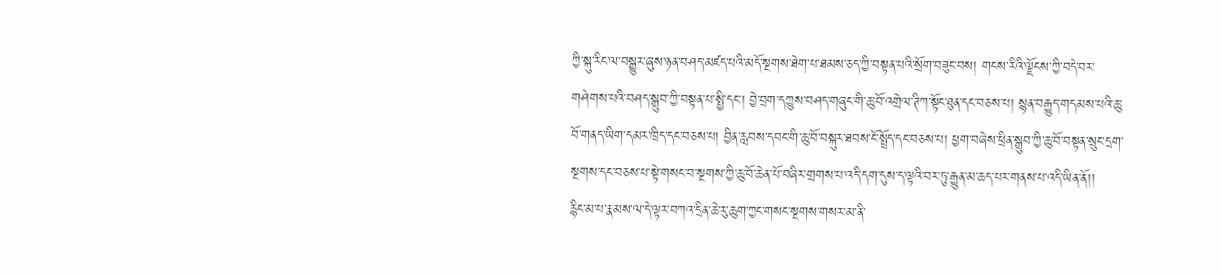ཀྱི་སྐུ་རིང་ལ་བསྒྱུར་ཞུས་ཉན་བཤད་མཛད་པའི་མདོ་སྔགས་ཐེག་པ་ཐམས་ཅད་ཀྱི་བསྟན་པའི་སྲོག་བཟུང་བས། གངས་རིའི་ལྗོངས་ཀྱི་བདེ་བར་གཤེགས་པའི་བཤད་སྒྲུབ་ཀྱི་བསྟན་པ་སྤྱི་དང་། བྱེ་བྲག་དཀྱུས་བཤད་གཞུང་གི་ཆུ་བོ་འགྲེལ་ཊིཀ་སྟོང་ཐུན་དང་བཅས་པ། སྙན་བརྒྱུད་གདམས་པའི་ཆུ་བོ་གནད་ཡིག་དམར་ཁྲིད་དང་བཅས་པ། བྱིན་རླབས་དབང་གི་ཆུ་བོ་བསྐུར་ཐབས་ངོ་སྤྲོད་དང་བཅས་པ། ཕྱག་བཞེས་ཕྲིན་སྒྲུབ་ཀྱི་ཆུ་བོ་བསྟན་སྲུང་དྲག་སྔགས་དང་བཅས་པ་སྟེ་གསང་བ་སྔགས་ཀྱི་ཆུ་བོ་ཆེན་པོ་བཞིར་གྲགས་པ་འདི་དག་དུས་ད་ལྟའི་བར་ཏུ་རྒྱུན་མ་ཆད་པར་གནས་པ་འདི་ཡིན་ནོ།།
རྙིང་མ་པ་རྣམས་ལ་དེ་ལྟར་བཀའ་དྲིན་ཆེ་རུ་ཆུག་ཀྱང་གསང་སྔགས་གསར་མ་ནི་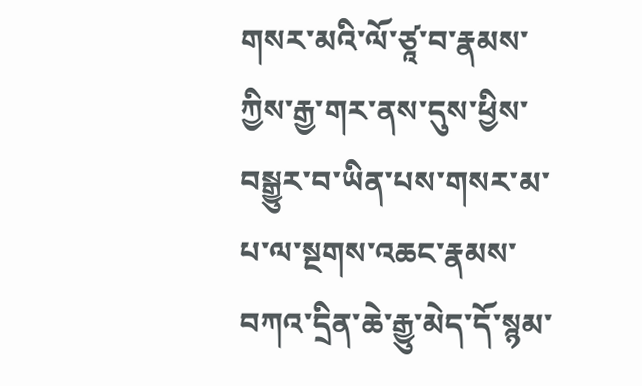གསར་མའི་ལོ་ཙཱ་བ་རྣམས་ཀྱིས་རྒྱ་གར་ནས་དུས་ཕྱིས་བསྒྱུར་བ་ཡིན་པས་གསར་མ་པ་ལ་སྔགས་འཆང་རྣམས་བཀའ་དྲིན་ཆེ་རྒྱུ་མེད་དོ་སྙམ་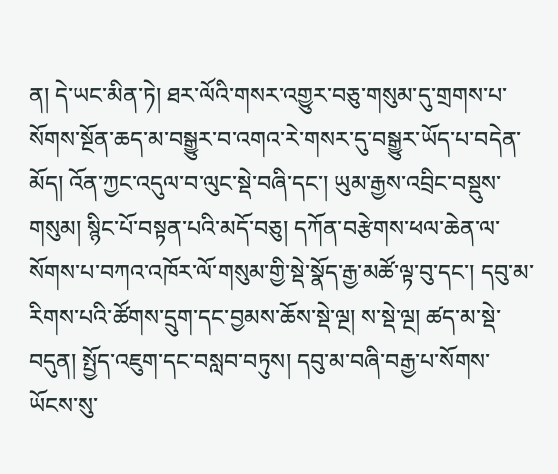ན། དེ་ཡང་མིན་ཏེ། ཐར་ལོའི་གསར་འགྱུར་བཅུ་གསུམ་དུ་གྲགས་པ་སོགས་སྔོན་ཆད་མ་བསྒྱུར་བ་འགའ་རེ་གསར་དུ་བསྒྱུར་ཡོད་པ་བདེན་མོད། འོན་ཀྱང་འདུལ་བ་ལུང་སྡེ་བཞི་དང་། ཡུམ་རྒྱས་འབྲིང་བསྡུས་གསུམ། སྙིང་པོ་བསྟན་པའི་མདོ་བཅུ། དཀོན་བརྩེགས་ཕལ་ཆེན་ལ་སོགས་པ་བཀའ་འཁོར་ལོ་གསུམ་གྱི་སྡེ་སྣོད་རྒྱ་མཚོ་ལྟ་བུ་དང་། དབུ་མ་རིགས་པའི་ཚོགས་དྲུག་དང་བྱམས་ཆོས་སྡེ་ལྔ། ས་སྡེ་ལྔ། ཚད་མ་སྡེ་བདུན། སྤྱོད་འཇུག་དང་བསླབ་བཏུས། དབུ་མ་བཞི་བརྒྱ་པ་སོགས་ཡོངས་སུ་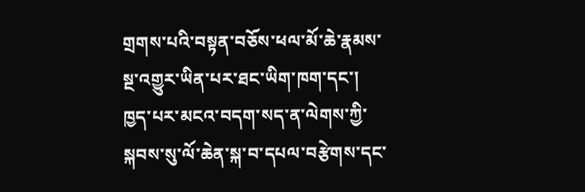གྲགས་པའི་བསྟན་བཅོས་ཕལ་མོ་ཆེ་རྣམས་སྔ་འགྱུར་ཡིན་པར་ཐང་ཡིག་ཁག་དང་། ཁྱད་པར་མངའ་བདག་སད་ན་ལེགས་ཀྱི་སྐབས་སུ་ལོ་ཆེན་སྐ་བ་དཔལ་བརྩེགས་དང་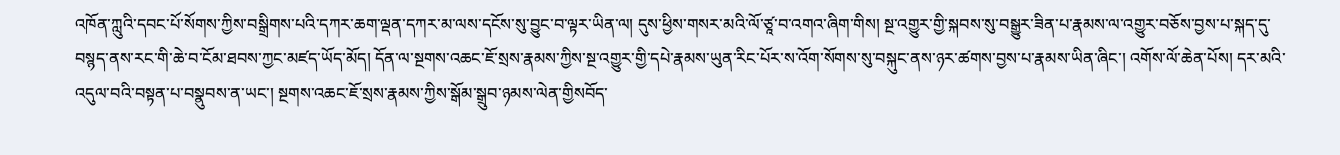འཁོན་ཀླུའི་དབང་པོ་སོགས་ཀྱིས་བསྒྲིགས་པའི་དཀར་ཆག་ལྡན་དཀར་མ་ལས་དངོས་སུ་བྱུང་བ་ལྟར་ཡིན་ལ། དུས་ཕྱིས་གསར་མའི་ལོ་ཙཱ་བ་འགའ་ཞིག་གིས། སྔ་འགྱུར་གྱི་སྐབས་སུ་བསྒྱུར་ཟིན་པ་རྣམས་ལ་འགྱུར་བཅོས་བྱས་པ་སྐད་དུ་བསྙད་ནས་རང་གི་ཆེ་བ་ངོམ་ཐབས་ཀྱང་མཛད་ཡོད་མོད། དོན་ལ་སྔགས་འཆང་ཇོ་སྲས་རྣམས་ཀྱིས་སྔ་འགྱུར་གྱི་དཔེ་རྣམས་ཡུན་རིང་པོར་ས་འོག་སོགས་སུ་བསྐུང་ནས་ཉར་ཚགས་བྱས་པ་རྣམས་ཡིན་ཞིང་། འགོས་ལོ་ཆེན་པོས། དར་མའི་འདུལ་བའི་བསྟན་པ་བསྣུབས་ན་ཡང་། སྔགས་འཆང་ཇོ་སྲས་རྣམས་ཀྱིས་སྒོམ་སྒྲུབ་ཉམས་ལེན་གྱིསབོད་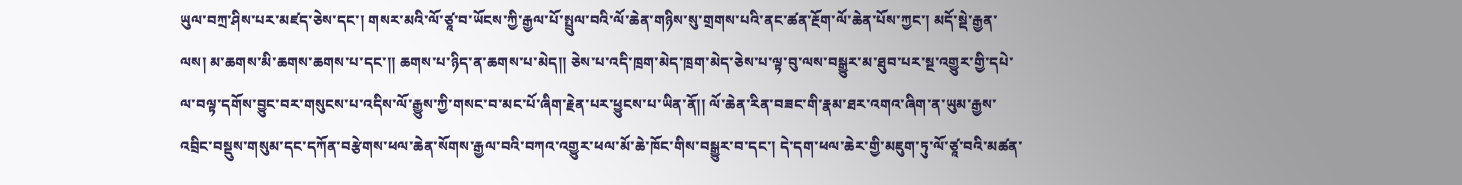ཡུལ་བཀྲ་ཤིས་པར་མཛད་ཅེས་དང་། གསར་མའི་ལོ་ཙཱ་བ་ཡོངས་ཀྱི་རྒྱལ་པོ་སྤྲུལ་བའི་ལོ་ཆེན་གཉིས་སུ་གྲགས་པའི་ནང་ཚན་རྔོག་ལོ་ཆེན་པོས་ཀྱང་། མདོ་སྡེ་རྒྱན་ལས། མ་ཆགས་མི་ཆགས་ཆགས་པ་དང་།། ཆགས་པ་ཉིད་ན་ཆགས་པ་མེད།། ཅེས་པ་འདི་ཁྲག་མེད་ཁྲག་མེད་ཅེས་པ་ལྟ་བུ་ལས་བསྒྱུར་མ་ཐུབ་པར་སྔ་འགྱུར་གྱི་དཔེ་ལ་བལྟ་དགོས་བྱུང་བར་གསུངས་པ་འདིས་ལོ་རྒྱུས་ཀྱི་གསང་བ་མང་པོ་ཞིག་རྗེན་པར་ཕྱུངས་པ་ཡིན་ནོ།། ལོ་ཆེན་རིན་བཟང་གི་རྣམ་ཐར་འགའ་ཞིག་ན་ཡུམ་རྒྱས་འབྲིང་བསྡུས་གསུམ་དང་དཀོན་བརྩེགས་ཕལ་ཆེན་སོགས་རྒྱལ་བའི་བཀའ་འགྱུར་ཕལ་མོ་ཆེ་ཁོང་གིས་བསྒྱུར་བ་དང་། དེ་དག་ཕལ་ཆེར་གྱི་མཇུག་ཏུ་ལོ་ཙཱ་བའི་མཚན་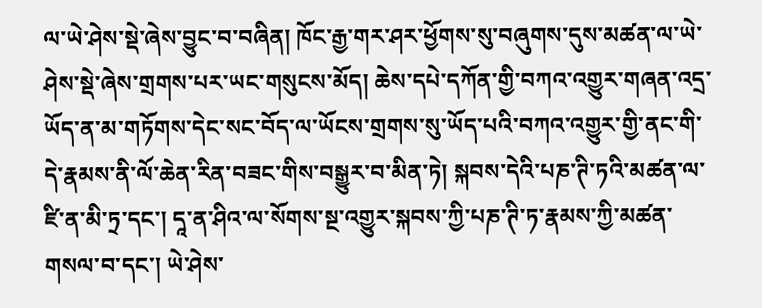ལ་ཡེ་ཤེས་སྡེ་ཞེས་བྱུང་བ་བཞིན། ཁོང་རྒྱ་གར་ཤར་ཕྱོགས་སུ་བཞུགས་དུས་མཚན་ལ་ཡེ་ཤེས་སྡེ་ཞེས་གྲགས་པར་ཡང་གསུངས་མོད། ཆེས་དཔེ་དཀོན་གྱི་བཀའ་འགྱུར་གཞན་འདྲ་ཡོད་ན་མ་གཏོགས་དེང་སང་བོད་ལ་ཡོངས་གྲགས་སུ་ཡོད་པའི་བཀའ་འགྱུར་གྱི་ནང་གི་དེ་རྣམས་ནི་ལོ་ཆེན་རིན་བཟང་གིས་བསྒྱུར་བ་མིན་ཏེ། སྐབས་དེའི་པཎ་ཊི་ཏའི་མཚན་ལ་ཛི་ན་མི་ཏྲ་དང་། དཱ་ན་ཤིའ་ལ་སོགས་སྔ་འགྱུར་སྐབས་ཀྱི་པཎ་ཊི་ཏ་རྣམས་ཀྱི་མཚན་གསལ་བ་དང་། ཡེ་ཤེས་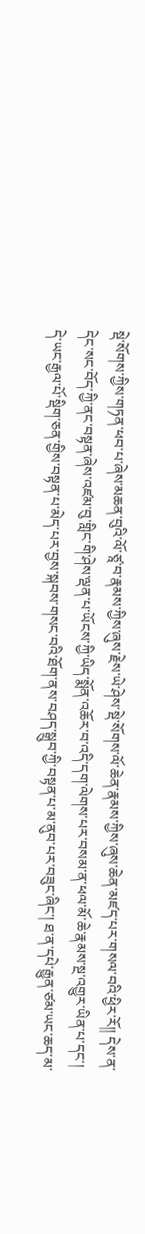སྡེ་སོགས་ཀྱིས་གཏན་ཕབ་པ་ཞེས་མཆན་བུའི་ལོ་ཙཱ་བ་རྣམས་ཀྱིས་ཞུས་རྗེས་ཡེ་ཤེས་སྡེ་སོགས་ལོ་ཆེན་རྣམས་ཀྱིས་ཞུས་ཆེན་མཛད་པར་གསལ་བའི་ཕྱིར་རོ།། དེས་ན་དེང་སང་བོད་ཀྱི་ནང་བསྟན་ཞེས་འཛམ་བུ་གླིང་གི་ཤེས་ལྡན་པ་ཡོངས་ཀྱི་ཡིད་སྨོན་འཆོར་བ་འདི་དག་ལེགས་པར་བསམ་ན་ཕལ་མོ་ཆེ་རྣམས་སྔ་འགྱུར་ཡིན་པ་དང་། དེ་ཡང་རྒྱལ་པོ་སྡིག་ཅན་གྱིས་བསྟན་པ་མེད་པར་བྱས་སྐབས་གསང་བའི་ཐོག་ནས་བཤད་སྒྲུབ་ཀྱི་བསྟན་པ་མ་ནུབ་པར་བཟུང་ཞིང་། ཐ་ན་དཔེ་རྒྱུན་ཙམ་ཡང་ཆད་མ་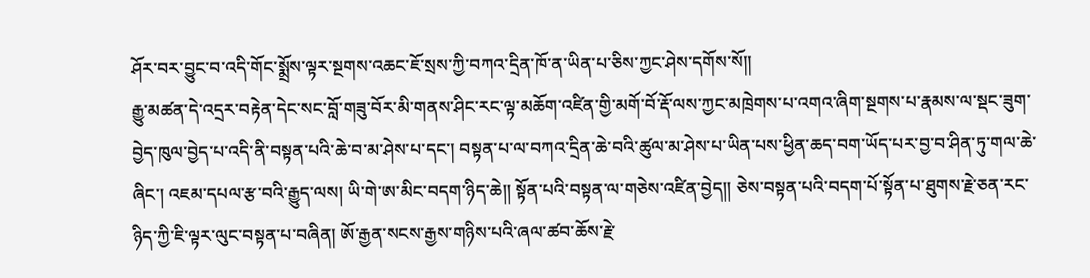ཤོར་བར་བྱུང་བ་འདི་གོང་སྨྲོས་ལྟར་སྔགས་འཆང་ཇོ་སྲས་ཀྱི་བཀའ་དྲིན་ཁོ་ན་ཡིན་པ་ཅིས་ཀྱང་ཤེས་དགོས་སོ།།
རྒྱུ་མཚན་དེ་འདྲར་བརྟེན་དེང་སང་བློ་གཟུ་བོར་མི་གནས་ཤིང་རང་ལྟ་མཆོག་འཛིན་གྱི་མགོ་བོ་རྡོ་ལས་ཀྱང་མཁྲེགས་པ་འགའ་ཞིག་སྔགས་པ་རྣམས་ལ་སྡང་ཟུག་བྱེད་ཁུལ་བྱེད་པ་འདི་ནི་བསྟན་པའི་ཆེ་བ་མ་ཤེས་པ་དང་། བསྟན་པ་ལ་བཀའ་དྲིན་ཆེ་བའི་ཚུལ་མ་ཤེས་པ་ཡིན་པས་ཕྱིན་ཆད་བག་ཡོད་པར་བྱ་བ་ཤིན་ཏུ་གལ་ཆེ་ཞིང་། འཇམ་དཔལ་རྩ་བའི་རྒྱུད་ལས། ཡི་གེ་ཨ་མིང་བདག་ཉིད་ཆེ།། སྟོན་པའི་བསྟན་ལ་གཅེས་འཛིན་བྱེད།། ཅེས་བསྟན་པའི་བདག་པོ་སྟོན་པ་ཐུགས་རྗེ་ཅན་རང་ཉིད་ཀྱི་ཇི་ལྟར་ལུང་བསྟན་པ་བཞིན། ཨོ་རྒྱན་སངས་རྒྱས་གཉིས་པའི་ཞལ་ཚབ་ཆོས་རྗེ་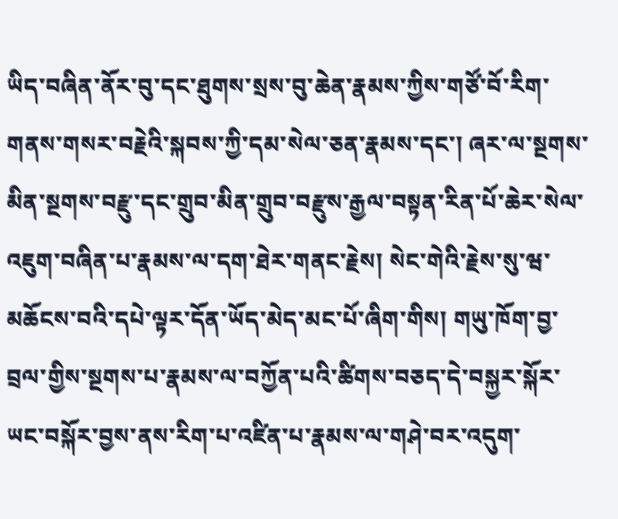ཡིད་བཞིན་ནོར་བུ་དང་ཐུགས་སྲས་བུ་ཆེན་རྣམས་ཀྱིས་གཙོ་བོ་རིག་གནས་གསར་བརྗེའི་སྐབས་ཀྱི་དམ་སེལ་ཅན་རྣམས་དང་། ཞར་ལ་སྔགས་མིན་སྔགས་བརྫུ་དང་གྲུབ་མིན་གྲུབ་བརྫུས་རྒྱལ་བསྟན་རིན་པོ་ཆེར་སེལ་འཇུག་བཞིན་པ་རྣམས་ལ་དག་ཐེར་གནང་རྗེས། སེང་གེའི་རྗེས་སུ་ཝ་མཆོངས་བའི་དཔེ་ལྟར་དོན་ཡོད་མེད་མང་པོ་ཞིག་གིས། གཡུ་ཁོག་བྱ་བྲལ་གྱིས་སྔགས་པ་རྣམས་ལ་བཀྱོན་པའི་ཚིགས་བཅད་དེ་བསྐྱར་སྐོར་ཡང་བསྐོར་བྱས་ནས་རིག་པ་འཛིན་པ་རྣམས་ལ་གཤེ་བར་འདུག་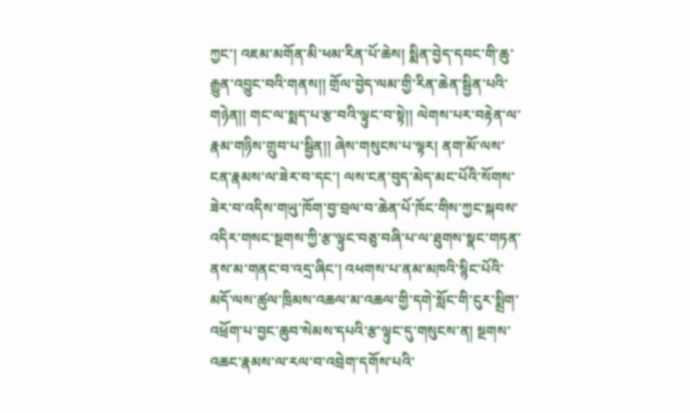ཀྱང་། འཇམ་མགོན་མི་ཕམ་རིན་པོ་ཆེས། སྨིན་བྱེད་དབང་གི་ཆུ་རྒྱུན་འབྱུང་བའི་གནས།། གྲོལ་བྱེད་ལམ་གྱི་རིན་ཆེན་སྦྱིན་པའི་གཉེན།། གང་ལ་སྨད་པ་རྩ་བའི་ལྟུང་བ་སྟེ།། ལེགས་པར་བརྟེན་ལ་རྣམ་གཉིས་གྲུབ་པ་སྦྱིན།། ཞེས་གསུངས་པ་ལྟར། ནག་མོ་ལས་ངན་རྣམས་ལ་ཟེར་བ་དང་། ལས་ངན་བུད་མེད་མང་པོའི་སོགས་ཟེར་བ་འདིས་གཡུ་ཁོག་བྱ་བྲལ་བ་ཆེན་པོ་ཁོང་གིས་ཀྱང་སྐབས་འདིར་གསང་སྔགས་ཀྱི་རྩ་ལྟུང་བཅུ་བཞི་པ་ལ་ཐུགས་སྣང་གཏན་ནས་མ་གནང་བ་འདྲ་ཞིང་། འཕགས་པ་ནམ་མཁའི་སྙིང་པོའི་མདོ་ལས་ཚུལ་ཁྲིམས་འཆལ་མ་འཆལ་གྱི་དགེ་སློང་གི་ངུར་སྨྲིག་འཕྲོག་པ་བྱང་ཆུབ་སེམས་དཔའི་རྩ་ལྟུང་དུ་གསུངས་ན། སྔགས་འཆང་རྣམས་ལ་རལ་བ་འབྲེག་དགོས་པའི་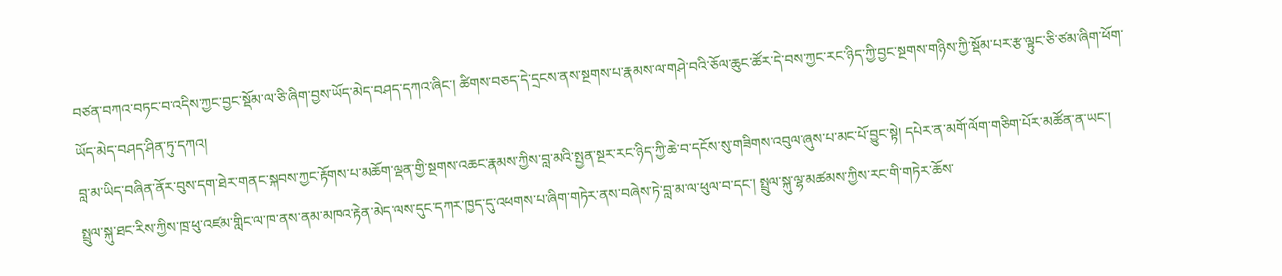བཙན་བཀའ་བཏང་བ་འདིས་ཀྱང་བྱང་སྡོམ་ལ་ཅི་ཞིག་བྱས་ཡོད་མེད་བཤད་དཀའ་ཞིང་། ཚིགས་བཅད་དེ་དྲངས་ནས་སྔགས་པ་རྣམས་ལ་གཤེ་བའི་ཅོལ་ཆུང་ཚོར་དེ་བས་ཀྱང་རང་ཉིད་ཀྱི་བྱང་སྔགས་གཉིས་ཀྱི་སྡོམ་པར་རྩ་ལྟུང་ཅི་ཙམ་ཞིག་ཕོག་ཡོད་མེད་བཤད་ཤིན་ཏུ་དཀའ།
བླ་མ་ཡིད་བཞིན་ནོར་བུས་དག་ཐེར་གནང་སྐབས་ཀྱང་རྟོགས་པ་མཆོག་ལྡན་གྱི་སྔགས་འཆང་རྣམས་ཀྱིས་བླ་མའི་སྤྱན་སྔར་རང་ཉིད་ཀྱི་ཆེ་བ་དངོས་སུ་གཟིགས་འབུལ་ཞུས་པ་མང་པོ་བྱུང་སྟེ། དཔེར་ན་མགོ་ལོག་གཅིག་པོར་མཚོན་ན་ཡང་། སྤྲུལ་སྐུ་ཐང་རིས་ཀྱིས་ཁྲ་ཕུ་འཛམ་གླིང་ལ་ཁ་ནས་ནམ་མཁའ་རྟེན་མེད་ལས་དུང་དཀར་ཁྱད་དུ་འཕགས་པ་ཞིག་གཏེར་ནས་བཞེས་ཏེ་བླ་མ་ལ་ཕུལ་བ་དང་། སྤྲུལ་སྐུ་ལྷ་མཚམས་ཀྱིས་རང་གི་གཏེར་ཆོས་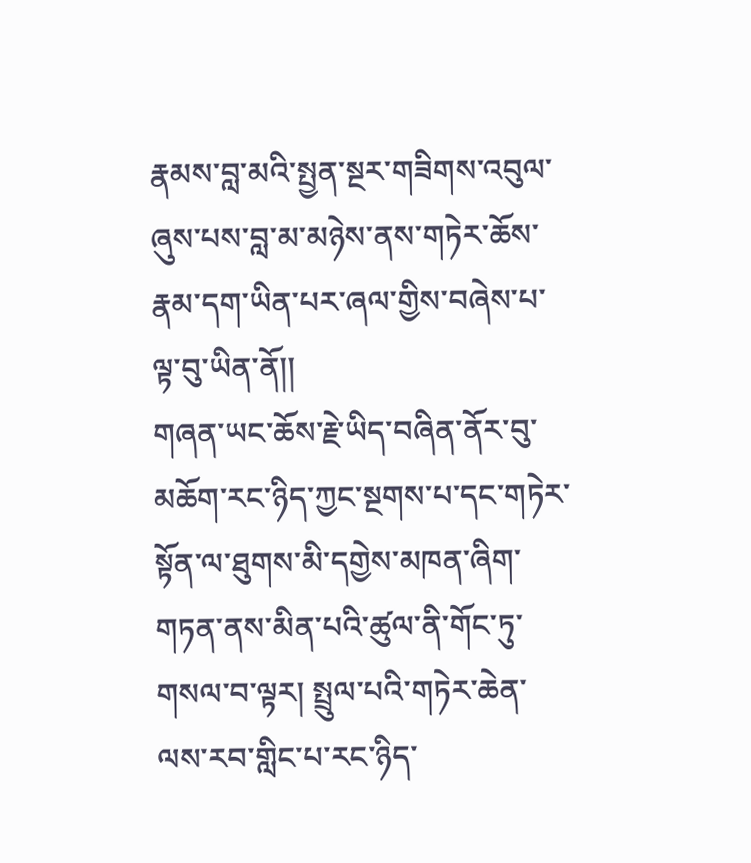རྣམས་བླ་མའི་སྤྱན་སྔར་གཟིགས་འབུལ་ཞུས་པས་བླ་མ་མཉེས་ནས་གཏེར་ཆོས་རྣམ་དག་ཡིན་པར་ཞལ་གྱིས་བཞེས་པ་ལྟ་བུ་ཡིན་ནོ།།
གཞན་ཡང་ཆོས་རྗེ་ཡིད་བཞིན་ནོར་བུ་མཆོག་རང་ཉིད་ཀྱང་སྔགས་པ་དང་གཏེར་སྟོན་ལ་ཐུགས་མི་དགྱེས་མཁན་ཞིག་གཏན་ནས་མིན་པའི་ཚུལ་ནི་གོང་ཏུ་གསལ་བ་ལྟར། སྤྲུལ་པའི་གཏེར་ཆེན་ལས་རབ་གླིང་པ་རང་ཉིད་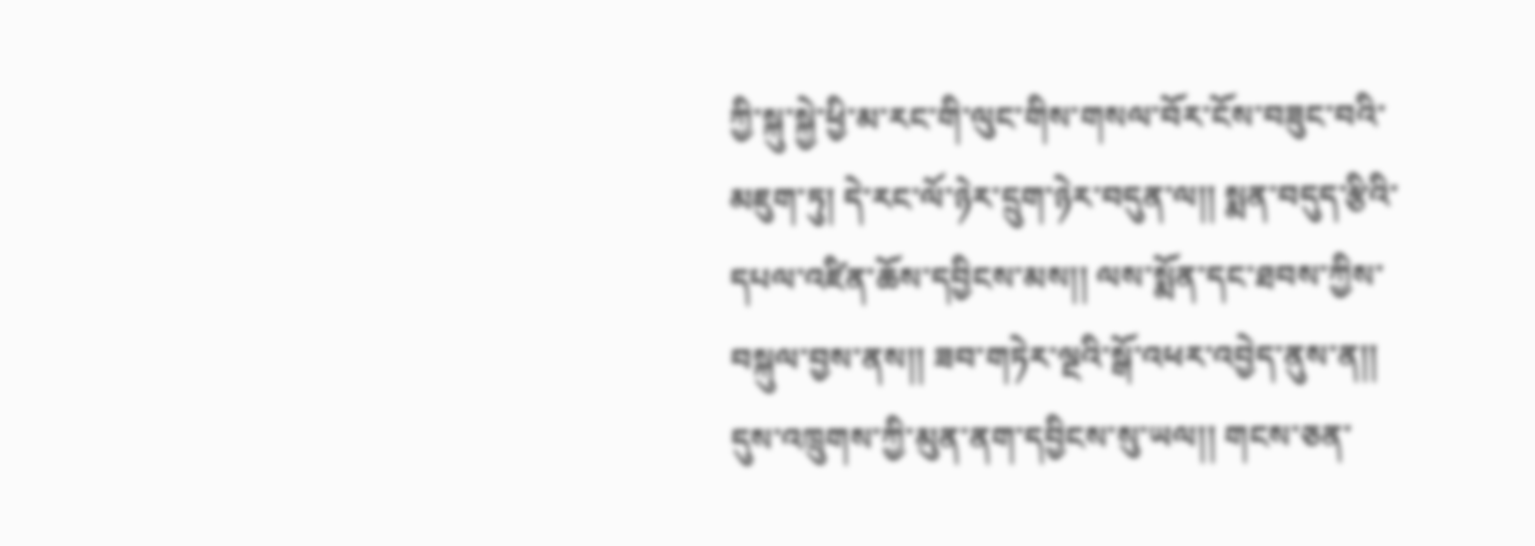ཀྱི་སྐུ་སྐྱེ་ཕྱི་མ་རང་གི་ལུང་གིས་གསལ་བོར་ངོས་བཟུང་བའི་མཇུག་ཏུ། དེ་རང་ལོ་ཉེར་དྲུག་ཉེར་བདུན་ལ།། སྨན་བདུད་རྩིའི་དཔལ་འཛིན་ཆོས་དབྱིངས་མས།། ལས་སྨོན་དང་ཐབས་ཀྱིས་བསྐུལ་བྱས་ནས།། ཟབ་གཏེར་ལྔའི་སྒོ་འཕར་འབྱེད་ནུས་ན།། དུས་འཁྲུགས་ཀྱི་མུན་ནག་དབྱིངས་སུ་ཡལ།། གངས་ཅན་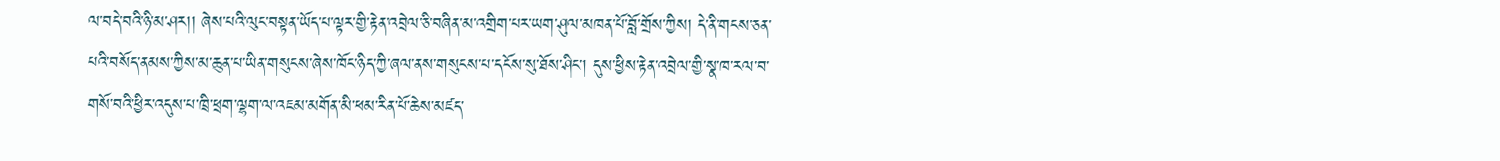ལ་བདེ་བའི་ཉི་མ་ཤར།། ཞེས་པའི་ལུང་བསྟན་ཡོད་པ་ལྟར་གྱི་རྟེན་འབྲེལ་ཅི་བཞིན་མ་འགྲིག་པར་ཡག་ཤུལ་མཁན་པོ་བློ་གྲོས་ཀྱིས། དེ་ནི་གངས་ཅན་པའི་བསོད་ནམས་ཀྱིས་མ་ཆུན་པ་ཡིན་གསུངས་ཞེས་ཁོང་ཉིད་ཀྱི་ཞལ་ནས་གསུངས་པ་དངོས་སུ་ཐོས་ཤིང་། དུས་ཕྱིས་རྟེན་འབྲེལ་གྱི་སྣ་ཁ་རལ་བ་གསོ་བའི་ཕྱིར་འདུས་པ་ཁྲི་ཕྲག་ལྷག་ལ་འཇམ་མགོན་མི་ཕམ་རིན་པོ་ཆེས་མཛད་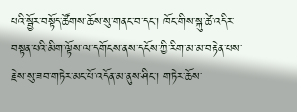པའི་སྦྱོར་བསྟོད་ཚོགས་ཆོས་སུ་གནང་བ་དང་། ཁོང་གིས་སྐུ་ཚེ་འདིར་བསྟན་པའི་མིག་ལྟོས་ལ་དགོངས་ནས་དངོས་ཀྱི་རིག་མ་མ་བརྟེན་པས་རྗེས་སུ་ཟབ་གཏེར་མང་པོ་འདོན་མ་ནུས་ཤིང་། གཏེར་ཆོས་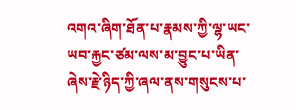འགའ་ཞིག་ཐོན་པ་རྣམས་ཀྱི་ལྷ་ཡང་ཡབ་རྐྱང་ཙམ་ལས་མ་བྱུང་པ་ཡིན་ཞེས་རྗེ་ཉིད་ཀྱི་ཞལ་ནས་གསུངས་པ་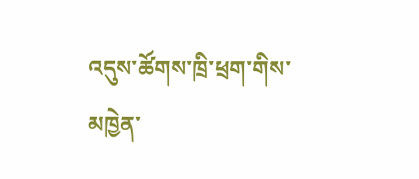འདུས་ཚོགས་ཁྲི་ཕྲག་གིས་མཁྱེན་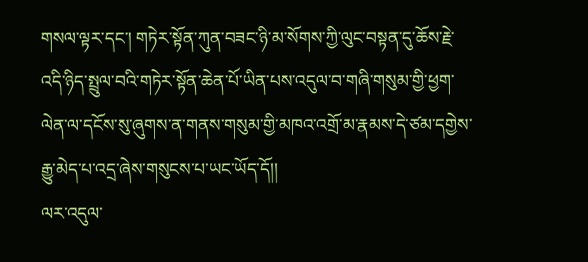གསལ་ལྟར་དང་། གཏེར་སྟོན་ཀུན་བཟང་ཉི་མ་སོགས་ཀྱི་ལུང་བསྟན་དུ་ཆོས་རྗེ་འདི་ཉིད་སྤྲུལ་བའི་གཏེར་སྟོན་ཆེན་པོ་ཡིན་པས་འདུལ་བ་གཞི་གསུམ་གྱི་ཕྱག་ལེན་ལ་དངོས་སུ་ཞུགས་ན་གནས་གསུམ་གྱི་མཁའ་འགྲོ་མ་རྣམས་དེ་ཙམ་དགྱེས་རྒྱུ་མེད་པ་འདྲ་ཞེས་གསུངས་པ་ཡང་ཡོད་དོ།།
ལར་འདུལ་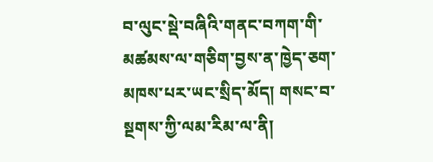བ་ལུང་སྡེ་བཞིའི་གནང་བཀག་གི་མཚམས་ལ་གཅིག་བྱས་ན་ཁྱེད་ཅག་མཁས་པར་ཡང་སྲིད་མོད། གསང་བ་སྔགས་ཀྱི་ལམ་རིམ་ལ་ནི།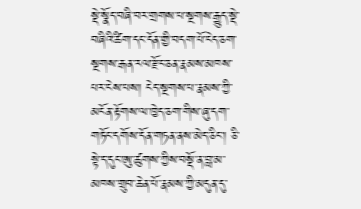སྡེ་སྣོད་བཞི་བར་གྲགས་པ་སྔགས་རྒྱུད་སྡེ་བཞིའི་ཚིག་དང་དོན་གྱི་བདག་པོ་ངེད་ཅག་སྔགས་རྒན་རལ་རྫོང་ཅན་རྣམས་མཁས་པར་ངེས་པས། ངེད་སྔགས་པ་རྣམས་ཀྱི་མངོན་རྟོགས་ལ་ཁྱེད་ཅག་གིས་ཞུ་དག་གཏོང་དགོས་དོན་གཏན་ནས་མེད་ཅིང་། ཅི་སྟེ་ད་དུང་ཨུ་ཚུགས་ཀྱིས་བསྡོ་ན་བླ་མ་མཁས་གྲུབ་ཆེན་པོ་རྣམས་ཀྱི་མདུན་དུ་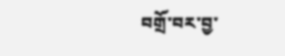བགྲོ་བར་བྱ་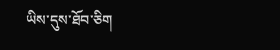ཡིས་དུས་ཐོབ་ཅིག